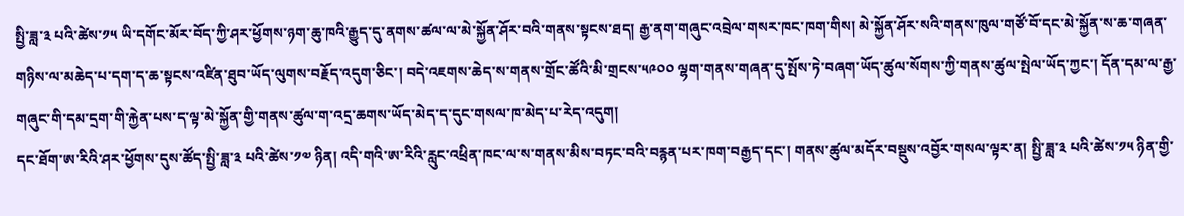སྤྱི་ཟླ་༣ པའི་ཚེས་༡༥ ཡི་དགོང་མོར་བོད་ཀྱི་ཤར་ཕྱོགས་ཉག་ཆུ་ཁའི་རྒྱུད་དུ་ནགས་ཚལ་ལ་མེ་སྐྱོན་ཤོར་བའི་གནས་སྟངས་ཐད། རྒྱ་ནག་གཞུང་འབྲེལ་གསར་ཁང་ཁག་གིས། མེ་སྐྱོན་ཤོར་སའི་གནས་ཁུལ་གཙོ་བོ་དང་མེ་སྐྱོན་ས་ཆ་གཞན་གཉིས་ལ་མཆེད་པ་དག་ད་ཆ་སྟངས་འཛིན་ཐུབ་ཡོད་ལུགས་བརྗོད་འདུག་ཅིང་། བདེ་འཇགས་ཆེད་ས་གནས་གྲོང་ཚོའི་མི་གྲངས་༥༩༠༠ ལྷག་གནས་གཞན་དུ་སྤོས་ཏེ་བཞག་ཡོད་ཚུལ་སོགས་ཀྱི་གནས་ཚུལ་སྤེལ་ཡོད་ཀྱང་། དོན་དམ་ལ་རྒྱ་གཞུང་གི་དམ་དྲག་གི་རྐྱེན་པས་ད་ལྟ་མེ་སྐྱོན་གྱི་གནས་ཚུལ་ག་འདྲ་ཆགས་ཡོད་མེད་ད་དུང་གསལ་ཁ་མེད་པ་རེད་འདུག།
དང་ཐོག་ཨ་རིའི་ཤར་ཕྱོགས་དུས་ཚོད་སྤྱི་ཟླ་༣ པའི་ཚེས་༡༧ ཉིན། འདི་གའི་ཨ་རིའི་རླུང་འཕྲིན་ཁང་ལ་ས་གནས་མིས་བཏང་བའི་བརྙན་པར་ཁག་བརྒྱད་དང་། གནས་ཚུལ་མདོར་བསྡུས་འབྱོར་གསལ་ལྟར་ན། སྤྱི་ཟླ་༣ པའི་ཚེས་༡༥ ཉིན་གྱི་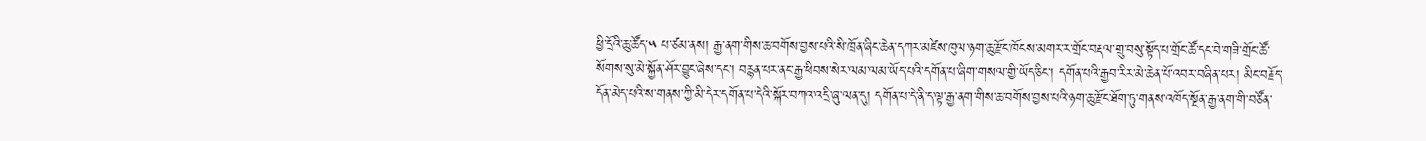ཕྱི་དྲོའི་ཆུ་ཚོད་༥ པ་ཙམ་ནས། རྒྱ་ནག་གིས་ཆ་བགོས་བྱས་པའི་སི་ཁྲོན་ཞིང་ཆེན་དཀར་མཛེས་ཁུལ་ཉག་ཆུ་རྫོང་ཁོངས་མགར་ར་གྲོང་བརྡལ་གྲུ་བསུ་སྟོད་པ་གྲོང་ཚོ་དང་བེ་གཟི་གྲོང་ཚོ་སོགས་སུ་མེ་སྐྱོན་ཤོར་བྱུང་ཞེས་དང་། བརྙན་པར་ནང་རྒྱ་ཕིབས་སེར་ལམ་ལམ་ཡོད་པའི་དགོན་པ་ཞིག་གསལ་གྱི་ཡོད་ཅིང་། དགོན་པའི་རྒྱབ་རིར་མེ་ཆེན་པོ་འབར་བཞིན་པར། མིང་བརྗོད་དོན་མེད་པའི་ས་གནས་ཀྱི་མི་དེར་དགོན་པ་དེའི་སྐོར་བཀའ་འདྲི་ཞུ་ལན་དུ། དགོན་པ་དེ་ནི་ད་ལྟ་རྒྱ་ནག་གིས་ཆ་བགོས་བྱས་པའི་ཉག་ཆུ་རྫོང་ཐོག་ཏུ་གནས་འཁོད་སྔོན་རྒྱ་ནག་གི་བཙོན་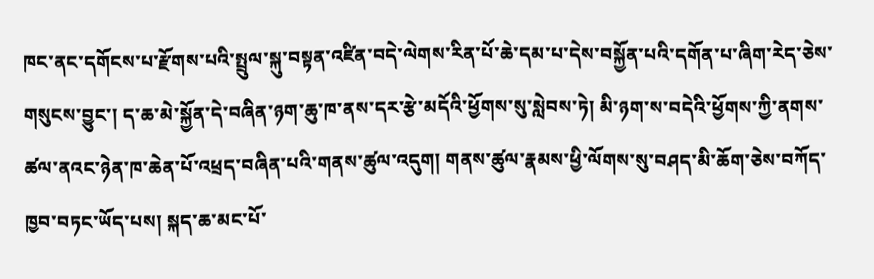ཁང་ནང་དགོངས་པ་རྫོགས་པའི་སྤྲུལ་སྐུ་བསྟན་འཛིན་བདེ་ལེགས་རིན་པོ་ཆེ་དམ་པ་དེས་བསྐྱོན་པའི་དགོན་པ་ཞིག་རེད་ཅེས་གསུངས་བྱུང་། ད་ཆ་མེ་སྐྱོན་དེ་བཞིན་ཉག་ཆུ་ཁ་ནས་དར་རྩེ་མདོའི་ཕྱོགས་སུ་སླེབས་ཏེ། མི་ཉག་ས་བདེའི་ཕྱོགས་ཀྱི་ནགས་ཚལ་ནའང་ཉེན་ཁ་ཆེན་པོ་འཕྲད་བཞིན་པའི་གནས་ཚུལ་འདུག། གནས་ཚུལ་རྣམས་ཕྱི་ལོགས་སུ་བཤད་མི་ཆོག་ཅེས་བཀོད་ཁྱབ་བཏང་ཡོད་པས། སྐད་ཆ་མང་པོ་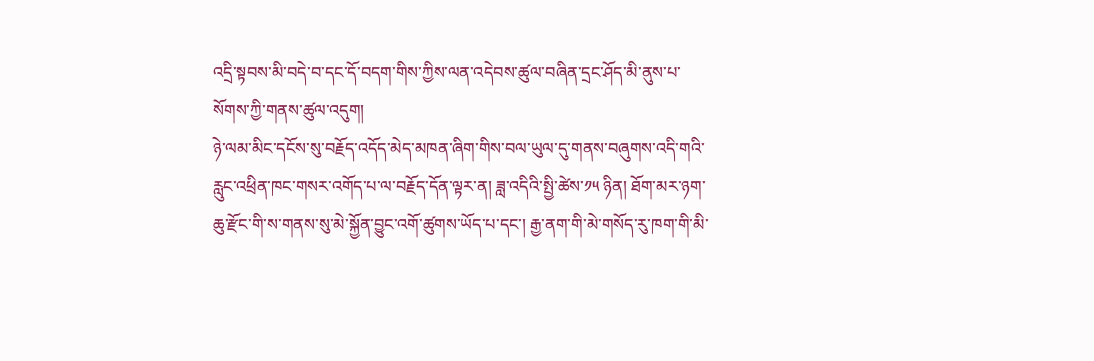འདྲི་སྟབས་མི་བདེ་བ་དང་དོ་བདག་གིས་ཀྱིས་ལན་འདེབས་ཚུལ་བཞིན་དྲང་ཤོད་མི་ནུས་པ་སོགས་ཀྱི་གནས་ཚུལ་འདུག།
ཉེ་ལམ་མིང་དངོས་སུ་བརྗོད་འདོད་མེད་མཁན་ཞིག་གིས་བལ་ཡུལ་དུ་གནས་བཞུགས་འདི་གའི་རླུང་འཕྲིན་ཁང་གསར་འགོད་པ་ལ་བརྗོད་དོན་ལྟར་ན། ཟླ་འདིའི་སྤྱི་ཚེས་༡༥ ཉིན། ཐོག་མར་ཉག་ཆུ་རྫོང་གི་ས་གནས་སུ་མེ་སྐྱོན་བྱུང་འགོ་ཚུགས་ཡོད་པ་དང་། རྒྱ་ནག་གི་མེ་གསོད་རུ་ཁག་གི་མི་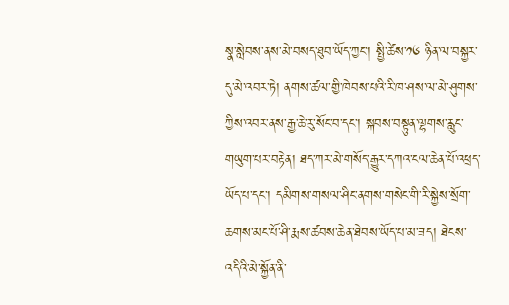སྣ་སླེབས་ནས་མེ་བསད་ཐུབ་ཡོད་ཀྱང་། སྤྱི་ཚེས་༡༦ ཉིན་ལ་བསྐྱར་དུ་མེ་འབར་ཏེ། ནགས་ཚལ་གྱི་ཁེབས་པའི་རི་ཁ་ཤས་ལ་མེ་ཤུགས་ཀྱིས་འབར་ནས་རྒྱ་ཆེ་རུ་སོང་བ་དང་། སྐབས་བསྟུན་ལྷགས་རླུང་གཡུག་པར་བརྟེན། ཐད་ཀར་མེ་གསོད་རྒྱུར་དཀའ་ངལ་ཆེན་པོ་འཕྲད་ཡོད་པ་དང་། དམིགས་གསལ་ཤིང་ནགས་གསེང་གི་རི་སྐྱེས་སྲོག་ཆགས་མང་པོ་ཤི་རྨས་ཚབས་ཆེན་ཐེབས་ཡོད་པ་མ་ཟད། ཐེངས་འདིའི་མེ་སྐྱོན་ནི་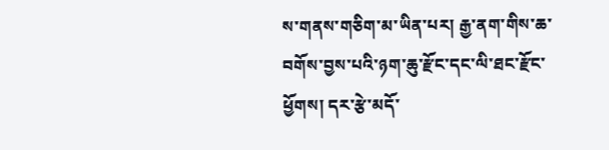ས་གནས་གཅིག་མ་ཡིན་པར། རྒྱ་ནག་གིས་ཆ་བགོས་བྱས་པའི་ཉག་ཆུ་རྫོང་དང་ལི་ཐང་རྫོང་ཕྱོགས། དར་རྩེ་མདོ་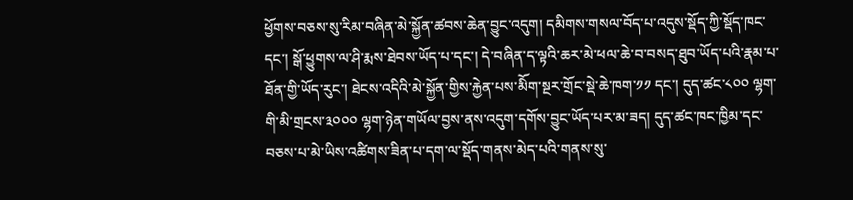ཕྱོགས་བཅས་སུ་རིམ་བཞིན་མེ་སྐྱོན་ཚབས་ཆེན་བྱུང་འདུག། དམིགས་གསལ་བོད་པ་འདུས་སྡོད་ཀྱི་སྡོད་ཁང་དང་། སྒོ་ཕྱུགས་ལ་ཤི་རྨས་ཐེབས་ཡོད་པ་དང་། དེ་བཞིན་ད་ལྟའི་ཆར་མེ་ཕལ་ཆེ་བ་བསད་ཐུབ་ཡོད་པའི་རྣམ་པ་ཐོན་གྱི་ཡོད་རུང་། ཐེངས་འདིའི་མེ་སྐྱོན་གྱིས་རྐྱེན་པས་མིོག་སྔར་གྲོང་སྡེ་ཆེ་ཁག་༡༡ དང་། དུད་ཚང་༨༠༠ ལྷག་གི་མི་གྲངས་༣༠༠༠ ལྷག་ཉེན་གཡོལ་བྱས་ནས་འདུག་དགོས་བྱུང་ཡོད་པར་མ་ཟད། དུད་ཚང་ཁང་ཁྱིམ་དང་བཅས་པ་མེ་ཡིས་འཚིགས་ཟིན་པ་དག་ལ་སྡོད་གནས་མེད་པའི་གནས་སུ་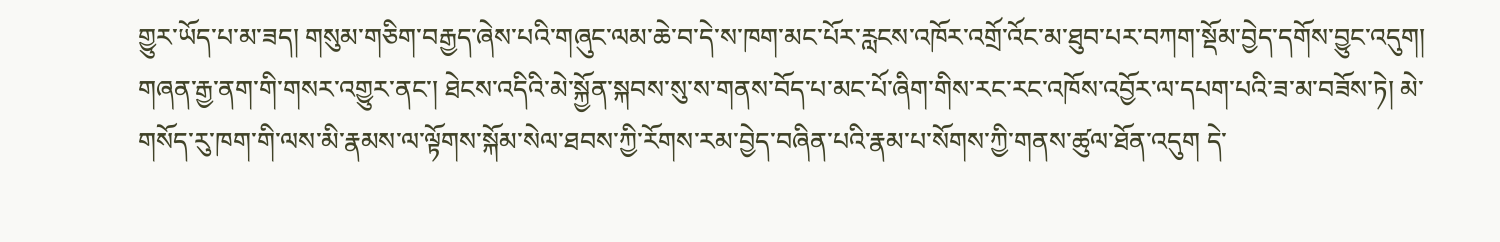གྱུར་ཡོད་པ་མ་ཟད། གསུམ་གཅིག་བརྒྱད་ཞེས་པའི་གཞུང་ལམ་ཆེ་བ་དེ་ས་ཁག་མང་པོར་རླངས་འཁོར་འགྲོ་འོང་མ་ཐུབ་པར་བཀག་སྡོམ་བྱེད་དགོས་བྱུང་འདུག།
གཞན་རྒྱ་ནག་གི་གསར་འགྱུར་ནང་། ཐེངས་འདིའི་མེ་སྐྱོན་སྐབས་སུ་ས་གནས་བོད་པ་མང་པོ་ཞིག་གིས་རང་རང་འཁོས་འབྱོར་ལ་དཔག་པའི་ཟ་མ་བཟོས་ཏེ། མེ་གསོད་རུ་ཁག་གི་ལས་མི་རྣམས་ལ་ལྟོགས་སྐོམ་སེལ་ཐབས་ཀྱི་རོགས་རམ་བྱེད་བཞིན་པའི་རྣམ་པ་སོགས་ཀྱི་གནས་ཚུལ་ཐོན་འདུག དེ་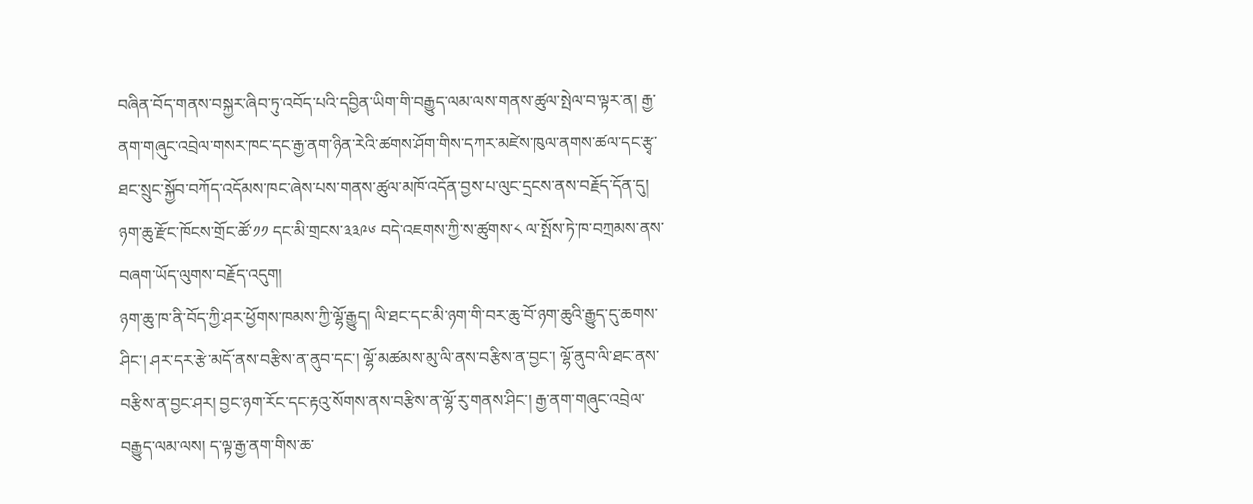བཞིན་བོད་གནས་བསྐྱར་ཞིབ་ཏུ་འབོད་པའི་དབྱིན་ཡིག་གི་བརྒྱུད་ལམ་ལས་གནས་ཚུལ་སྤེལ་བ་ལྟར་ན། རྒྱ་ནག་གཞུང་འབྲེལ་གསར་ཁང་དང་རྒྱ་ནག་ཉིན་རེའི་ཚགས་ཤོག་གིས་དཀར་མཛེས་ཁུལ་ནགས་ཚལ་དང་རྩྭ་ཐང་སྲུང་སྐྱོབ་བཀོད་འདོམས་ཁང་ཞེས་པས་གནས་ཚུལ་མཁོ་འདོན་བྱས་པ་ལུང་དྲངས་ནས་བརྗོད་དོན་དུ། ཉག་ཆུ་རྫོང་ཁོངས་གྲོང་ཚོ་༡༡ དང་མི་གྲངས་༣༣༩༦ བདེ་འཇགས་ཀྱི་ས་ཚུགས་༨ ལ་སྤོས་ཏེ་ཁ་བཀྲམས་ནས་བཞག་ཡོད་ལུགས་བརྗོད་འདུག།
ཉག་ཆུ་ཁ་ནི་བོད་ཀྱི་ཤར་ཕྱོགས་ཁམས་ཀྱི་ལྷོ་རྒྱུད། ལི་ཐང་དང་མི་ཉག་གི་བར་ཆུ་བོ་ཉག་ཆུའི་རྒྱུད་དུ་ཆགས་ཤིང་། ཤར་དར་རྩེ་མདོ་ནས་བརྩིས་ན་ནུབ་དང་། ལྷོ་མཚམས་མུ་ལི་ནས་བརྩིས་ན་བྱང་། ལྷོ་ནུབ་ལི་ཐང་ནས་བརྩིས་ན་བྱང་ཤར། བྱང་ཉག་རོང་དང་རྟའུ་སོགས་ནས་བརྩིས་ན་ལྷོ་རུ་གནས་ཤིང་། རྒྱ་ནག་གཞུང་འབྲེལ་བརྒྱུད་ལམ་ལས། ད་ལྟ་རྒྱ་ནག་གིས་ཆ་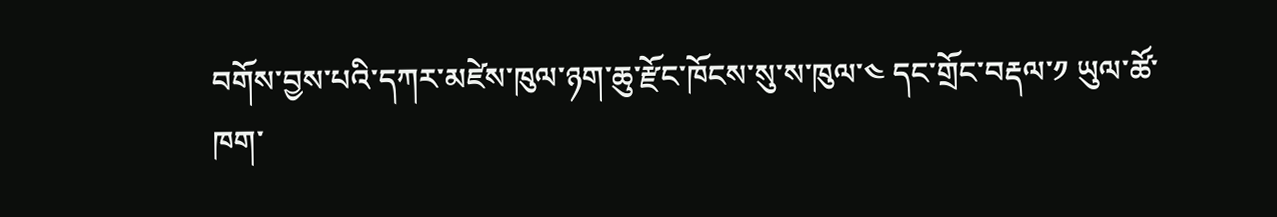བགོས་བྱས་པའི་དཀར་མཛེས་ཁུལ་ཉག་ཆུ་རྫོང་ཁོངས་སུ་ས་ཁུལ་༤ དང་གྲོང་བརྡལ་༡ ཡུལ་ཚོ་ཁག་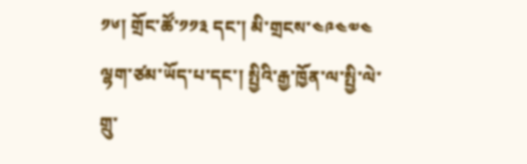༡༦། གྲོང་ཚོ་༡༡༣ དང་། མི་གྲངས་༤༩༤༧༤ ལྷག་ཙམ་ཡོད་པ་དང་། སྤྱིའི་རྒྱ་ཁྱོན་ལ་སྤྱི་ལེ་གྲུ་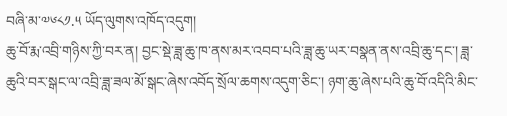བཞི་མ་༧༦༨༡.༥ ཡོད་ལུགས་འཁོད་འདུག།
ཆུ་བོ་རྨ་འབྲི་གཉིས་ཀྱི་བར་ན། བྱང་སྡེ་ཟླ་ཆུ་ཁ་ནས་མར་འབབ་པའི་ཟླ་ཆུ་ཡར་བསྣན་ནས་འབྲི་ཆུ་དང་། ཟླ་ཆུའི་བར་སྒང་ལ་འབྲི་ཟླ་ཟལ་མོ་སྒང་ཞེས་འབོད་སྲོལ་ཆགས་འདུག་ཅིང་། ཉག་ཆུ་ཞེས་པའི་ཆུ་བོ་འདིའི་མིང་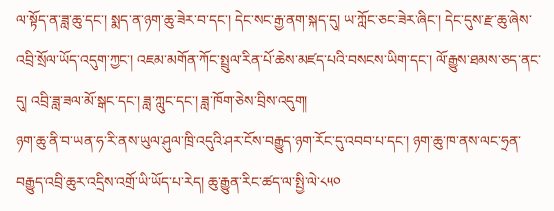ལ་སྟོད་ན་ཟླ་ཆུ་དང་། སྨད་ན་ཉག་ཆུ་ཟེར་བ་དང་། དེང་སང་རྒྱ་ནག་སྐད་དུ། ཡ་ཀློང་ཅང་ཟེར་ཞིང་། དེང་དུས་རྫ་ཆུ་ཞེས་འབྲི་སྲོལ་ཡོད་འདུག་ཀྱང་། འཇམ་མགོན་ཀོང་སྤྲུལ་རིན་པོ་ཆེས་མཛད་པའི་བསངས་ཡིག་དང་། ལོ་རྒྱུས་ཐམས་ཅད་ནང་དུ། འབྲི་ཟླ་ཟལ་མོ་སྒང་དང་། ཟླ་ཀླུང་དང་། ཟླ་ཁོག་ཅེས་བྲིས་འདུག།
ཉག་ཆུ་ནི་བ་ཡན་ཧ་རི་ནས་ཡུལ་ཤུལ་ཁྲི་འདུའི་ཤར་ངོས་བརྒྱུད་ཉག་རོང་དུ་འབབ་པ་དང་། ཉག་ཆུ་ཁ་ནས་ལང་ཧྲན་བརྒྱུད་འབྲི་ཆུར་འདྲིས་འགྲོ་ཡི་ཡོད་པ་རེད། ཆུ་རྒྱུན་རིང་ཚད་ལ་སྤྱི་ལེ་༨༥༠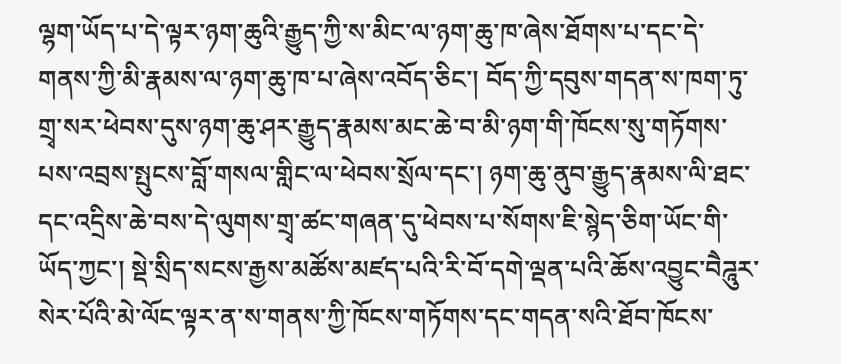ལྷག་ཡོད་པ་དེ་ལྟར་ཉག་ཆུའི་རྒྱུད་ཀྱི་ས་མིང་ལ་ཉག་ཆུ་ཁ་ཞེས་ཐོགས་པ་དང་དེ་གནས་ཀྱི་མི་རྣམས་ལ་ཉག་ཆུ་ཁ་པ་ཞེས་འབོད་ཅིང་། བོད་ཀྱི་དབུས་གདན་ས་ཁག་ཏུ་གྲྭ་སར་ཕེབས་དུས་ཉག་ཆུ་ཤར་རྒྱུད་རྣམས་མང་ཆེ་བ་མི་ཉག་གི་ཁོངས་སུ་གཏོགས་པས་འབྲས་སྤུངས་བློ་གསལ་གླིང་ལ་ཕེབས་སྲོལ་དང་། ཉག་ཆུ་ནུབ་རྒྱུད་རྣམས་ལི་ཐང་དང་འདྲིས་ཆེ་བས་དེ་ལུགས་གྲྭ་ཚང་གཞན་དུ་ཕེབས་པ་སོགས་ཇི་སྙེད་ཅིག་ཡོང་གི་ཡོད་ཀྱང་། སྡེ་སྲིད་སངས་རྒྱས་མཚོས་མཛད་པའི་རི་བོ་དགེ་ལྡན་པའི་ཆོས་འབྱུང་བཻཌཱུར་སེར་པོའི་མེ་ལོང་ལྟར་ན་ས་གནས་ཀྱི་ཁོངས་གཏོགས་དང་གདན་སའི་ཐོབ་ཁོངས་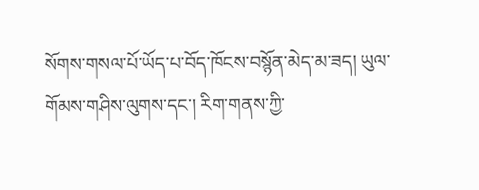སོགས་གསལ་པོ་ཡོད་པ་བོད་ཁོངས་བསྙོན་མེད་མ་ཟད། ཡུལ་གོམས་གཤིས་ལུགས་དང་། རིག་གནས་ཀྱི་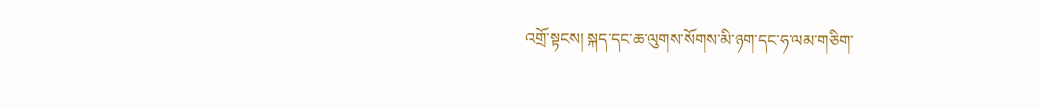འགྲོ་སྟངས། སྐད་དང་ཆ་ལུགས་སོགས་མི་ཉག་དང་ཧ་ལམ་གཅིག་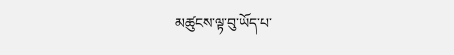མཚུངས་ལྟ་བུ་ཡོད་པ་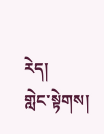རེད།
གླེང་སྟེགས།